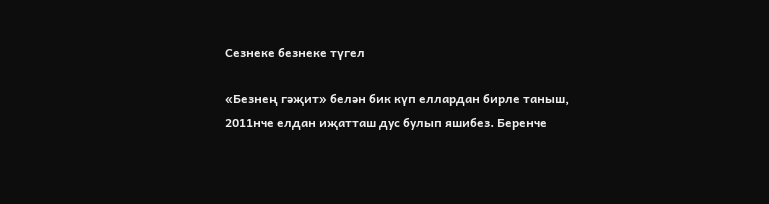Сезнеке безнеке түгел

«Безнең гәҗит» белән бик күп еллардан бирле таныш, 2011нче елдан иҗатташ дус булып яшибез. Беренче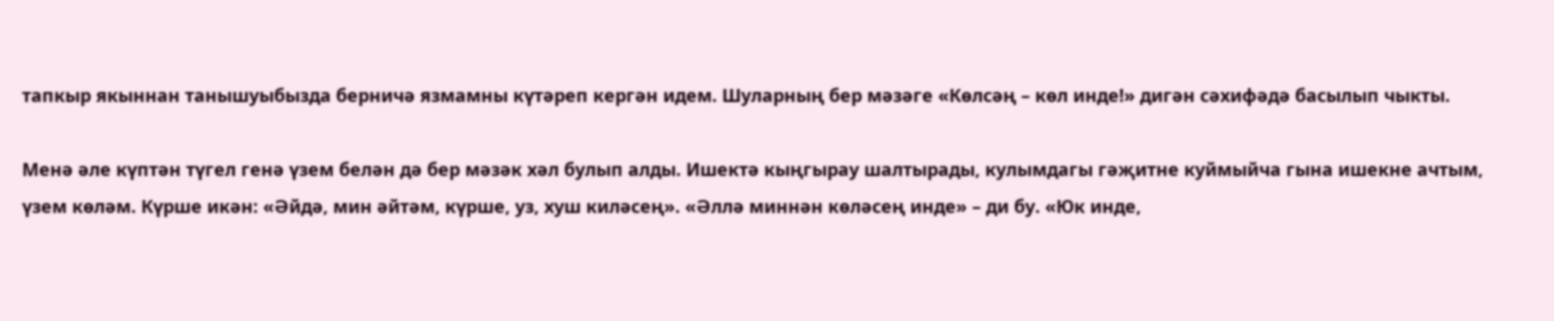тапкыр якыннан танышуыбызда берничә язмамны күтәреп кергән идем. Шуларның бер мәзәге «Көлсәң – көл инде!» дигән сәхифәдә басылып чыкты.

Менә әле күптән түгел генә үзем белән дә бер мәзәк хәл булып алды. Ишектә кыңгырау шалтырады, кулымдагы гәҗитне куймыйча гына ишекне ачтым, үзем көләм. Күрше икән: «Әйдә, мин әйтәм, күрше, уз, хуш киләсең». «Әллә миннән көләсең инде» – ди бу. «Юк инде,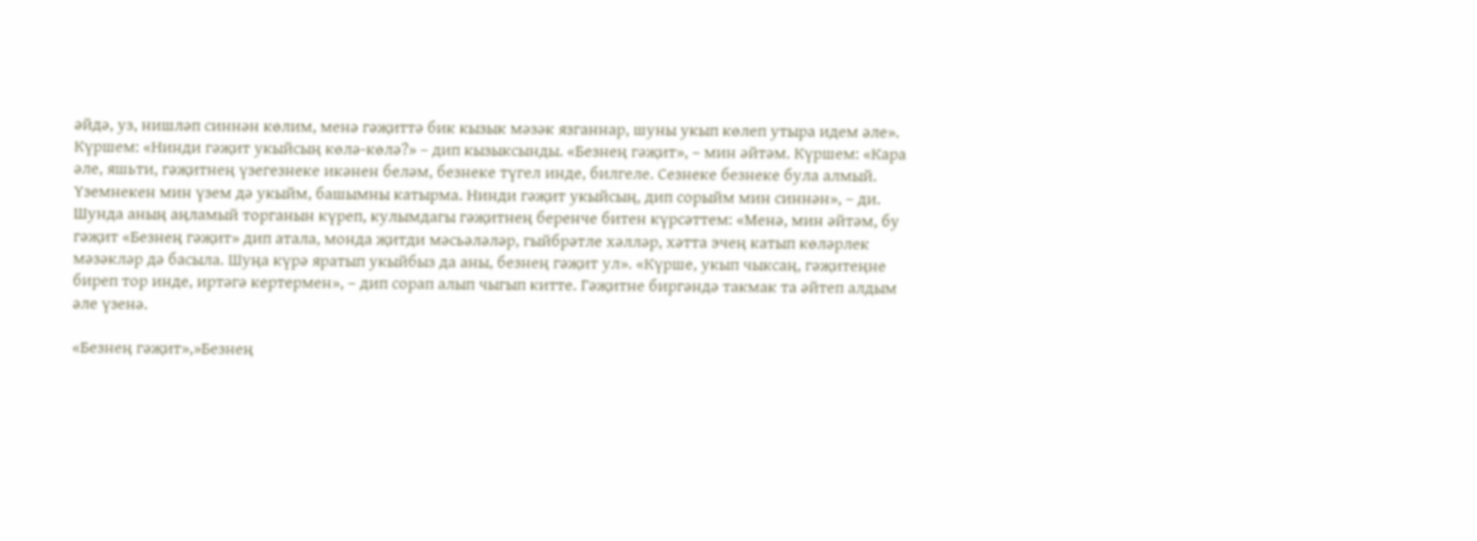әйдә, уз, нишләп синнән көлим, менә гәҗиттә бик кызык мәзәк язганнар, шуны укып көлеп утыра идем әле». Күршем: «Нинди гәҗит укыйсың көлә-көлә?» – дип кызыксынды. «Безнең гәҗит», – мин әйтәм. Күршем: «Кара әле, яшьти, гәҗитнең үзегезнеке икәнен беләм, безнеке түгел инде, билгеле. Сезнеке безнеке була алмый. Үземнекен мин үзем дә укыйм, башымны катырма. Нинди гәҗит укыйсың, дип сорыйм мин синнән», – ди. Шунда аның аңламый торганын күреп, кулымдагы гәҗитнең беренче битен күрсәттем: «Менә, мин әйтәм, бу гәҗит «Безнең гәҗит» дип атала, монда җитди мәсьәләләр, гыйбрәтле хәлләр, хәтта эчең катып көләрлек мәзәкләр дә басыла. Шуңа күрә яратып укыйбыз да аны, безнең гәҗит ул». «Күрше, укып чыксаң, гәҗитеңне биреп тор инде, иртәгә кертермен», – дип сорап алып чыгып китте. Гәҗитне биргәндә такмак та әйтеп алдым әле үзенә.

«Безнең гәҗит»,»Безнең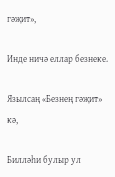гәҗит»,

Инде ничә еллар безнеке.

Язылсаң «Безнең гәҗит» кә,

Билләһи булыр ул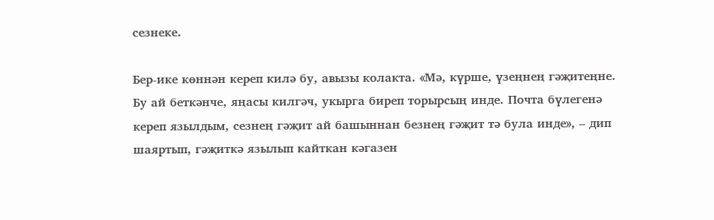сезнеке.

Бер-ике көннән кереп килә бу, авызы колакта. «Мә, күрше, үзеңнең гәҗитеңне. Бу ай беткәнче, яңасы килгәч, укырга биреп торырсың инде. Почта бүлегенә кереп язылдым, сезнең гәҗит ай башыннан безнең гәҗит тә була инде», – дип шаяртып, гәҗиткә язылып кайткан кәгазен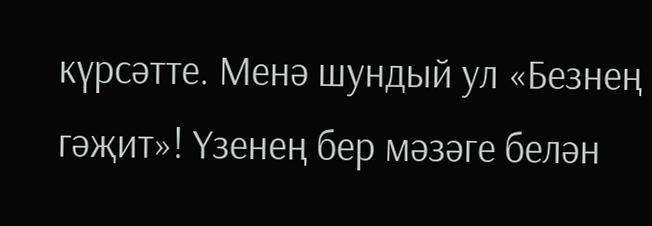күрсәтте. Менә шундый ул «Безнең гәҗит»! Үзенең бер мәзәге белән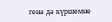генә дә күршемне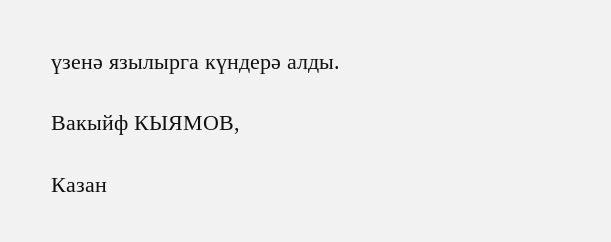үзенә язылырга күндерә алды.

Вакыйф КЫЯМОВ,

Казан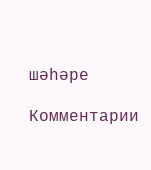шәһәре

Комментарии